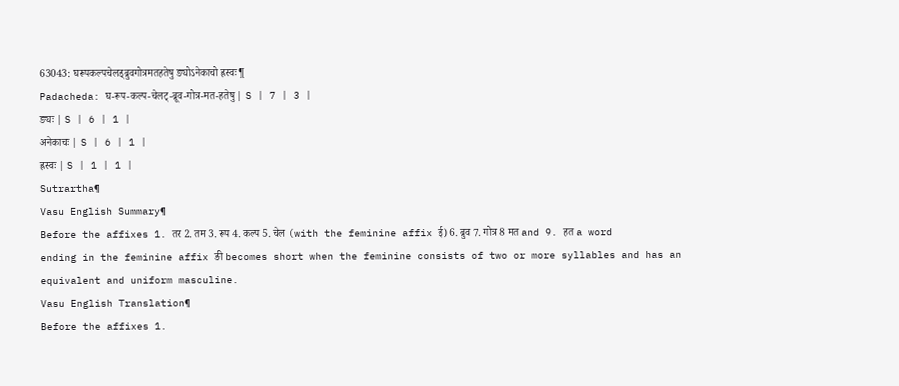63043: घरूपकल्पचेलड्ब्रुवगोत्रमतहतेषु ङ्योऽनेकाचो ह्रस्वः¶
Padacheda: घ-रूप-कल्प-चेलट्-ब्रूव-गोत्र-मत-हतेषु | S | 7 | 3 |
ङ्यः | S | 6 | 1 |
अनेकाचः | S | 6 | 1 |
ह्रस्वः | S | 1 | 1 |
Sutrartha¶
Vasu English Summary¶
Before the affixes 1. तर 2. तम 3. रूप 4. कल्प 5. चेल (with the feminine affix ई) 6. ब्रुव 7. गोत्र 8 मत and 9. हत a word ending in the feminine affix ङी becomes short when the feminine consists of two or more syllables and has an equivalent and uniform masculine.
Vasu English Translation¶
Before the affixes 1.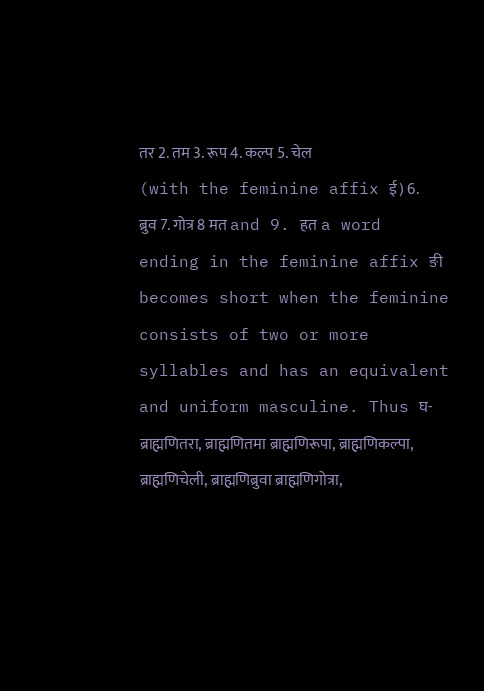तर 2. तम 3. रूप 4. कल्प 5. चेल (with the feminine affix ई) 6. ब्रुव 7. गोत्र 8 मत and 9. हत a word ending in the feminine affix ङी becomes short when the feminine consists of two or more syllables and has an equivalent and uniform masculine. Thus घ-ब्राह्मणितरा, ब्राह्मणितमा ब्राह्मणिरूपा, ब्राह्मणिकल्पा, ब्राह्मणिचेली, ब्राह्मणिब्रुवा ब्राह्मणिगोत्रा,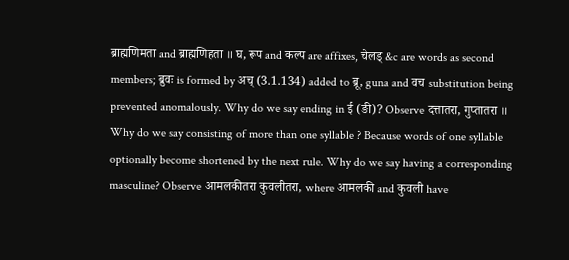ब्राह्मणिमता and ब्राह्मणिहता ॥ घ, रूप and कल्प are affixes, चेलड् &c are words as second members; ब्रुवः is formed by अच् (3.1.134) added to ब्रू, guna and वच substitution being prevented anomalously. Why do we say ending in ई (ङी)? Observe दत्तातरा, गुप्तातरा ॥ Why do we say consisting of more than one syllable ? Because words of one syllable optionally become shortened by the next rule. Why do we say having a corresponding masculine? Observe आमलकीतरा कुवलीतरा, where आमलकी and कुवली have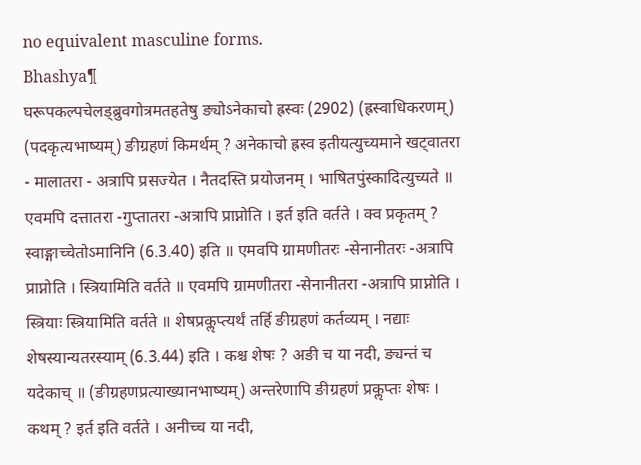no equivalent masculine forms.
Bhashya¶
घरूपकल्पचेलड्ब्रुवगोत्रमतहतेषु ङ्योऽनेकाचो ह्रस्वः (2902) (ह्रस्वाधिकरणम्) (पदकृत्यभाष्यम्) ङीग्रहणं किमर्थम् ? अनेकाचो ह्रस्व इतीयत्युच्यमाने खट्वातरा - मालातरा - अत्रापि प्रसज्येत । नैतदस्ति प्रयोजनम् । भाषितपुंस्कादित्युच्यते ॥ एवमपि दत्तातरा -गुप्तातरा -अत्रापि प्राप्नोति । इर्त इति वर्तते । क्व प्रकृतम् ? स्वाङ्गाच्चेतोऽमानिनि (6.3.40) इति ॥ एमवपि ग्रामणीतरः -सेनानीतरः -अत्रापि प्राप्नोति । स्त्रियामिति वर्तते ॥ एवमपि ग्रामणीतरा -सेनानीतरा -अत्रापि प्राप्नोति । स्त्रियाः स्त्रियामिति वर्तते ॥ शेषप्रकॢप्त्यर्थं तर्हि ङीग्रहणं कर्तव्यम् । नद्याः शेषस्यान्यतरस्याम् (6.3.44) इति । कश्च शेषः ? अङी च या नदी, ङ्यन्तं च यदेकाच् ॥ (ङीग्रहणप्रत्याख्यानभाष्यम्) अन्तरेणापि ङीग्रहणं प्रकॢप्तः शेषः । कथम् ? इर्त इति वर्तते । अनीच्च या नदी,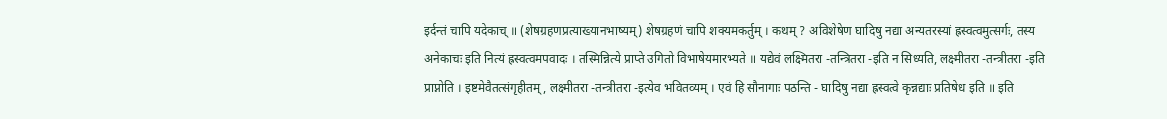इर्दन्तं चापि यदेकाच् ॥ (शेषग्रहणप्रत्याख्यानभाष्यम्) शेषग्रहणं चापि शक्यमकर्तुम् । कथम् ? अविशेषेण घादिषु नद्या अन्यतरस्यां ह्रस्वत्वमुत्सर्गः, तस्य अनेकाचः इति नित्यं ह्रस्वत्वमपवादः । तस्मिन्नित्ये प्राप्ते उगितो विभाषेयमारभ्यते ॥ यद्येवं लक्ष्मितरा -तन्त्रितरा -इति न सिध्यति, लक्ष्मीतरा -तन्त्रीतरा -इति प्राप्नोति । इष्टमेवैतत्संगृहीतम्, लक्ष्मीतरा -तन्त्रीतरा -इत्येव भवितव्यम् । एवं हि सौनागाः पठन्ति - घादिषु नद्या ह्रस्वत्वे कृन्नद्याः प्रतिषेध इति ॥ इति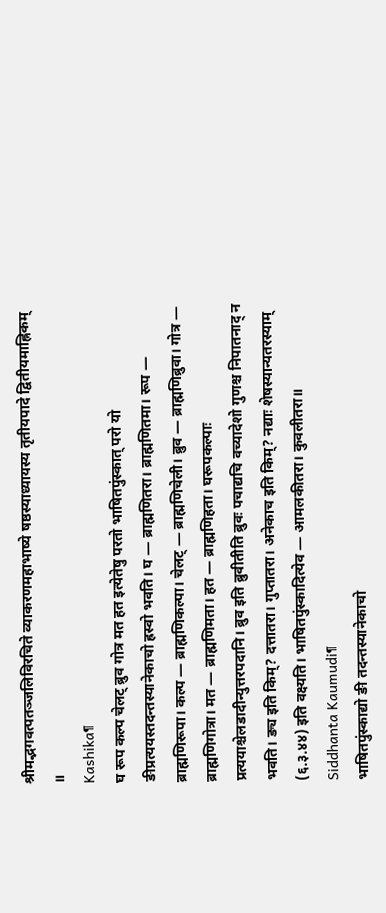श्रीमद्भगवत्पतञ्जलिविरचिते व्याकरणमहाभाष्ये षष्ठस्याध्यायस्य तृतीयपादे द्वितीयमाह्निकम् ॥
Kashika¶
घ रूप कल्प चेलट् ब्रुव गोत्र मत हत इत्येतेषु परतो भाषितपुंस्कात् परो यो ङीप्रत्ययस्तदन्तस्यानेकाचो ह्रस्वो भवति। घ — ब्राह्मणितरा। ब्राह्मणितमा। रूप — ब्राह्मणिरूपा। कल्प — ब्राह्मणिकल्पा। चेलट् — ब्राह्मणिचेली। ब्रुव — ब्राह्मणिब्रुवा। गोत्र — ब्राह्मणिगोत्रा। मत — ब्राह्मणिमता। हत — ब्राह्मणिहता। घरूपकल्पाः प्रत्ययाश्चेलडादीन्युत्तरपदानि। ब्रुव इति ब्रुवीतीति ब्रुवः पचाद्यचि वच्यादेशो गुणश्च निपातनाद् न भवति। ङ्य इति किम्? दत्तातरा। गुप्तातरा। अनेकाच इति किम्? नद्याः शेषस्यान्यतरस्याम् (६.३.४४) इति वक्ष्यति। भाषितपुंस्कादित्येव — आमलकीतरा। कुवलीतरा॥
Siddhanta Kaumudi¶
भाषितपुंस्काद्यो ङी तदन्तस्यानेकाचो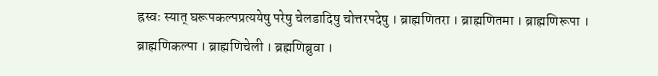ह्रस्वः स्यात् घरूपकल्पप्रत्ययेषु परेषु चेलडादिषु चोत्तरपदेषु । ब्राह्मणितरा । ब्राह्मणितमा । ब्राह्मणिरूपा । ब्राह्मणिकल्पा । ब्राह्मणिचेली । ब्रह्मणिब्रुवा ।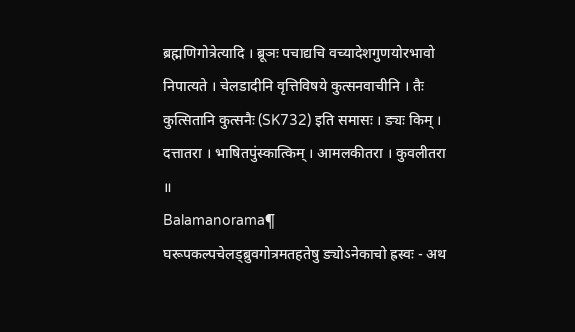ब्रह्मणिगोत्रेत्यादि । ब्रूञः पचाद्यचि वच्यादेशगुणयोरभावो निपात्यते । चेलडादीनि वृत्तिविषये कुत्सनवाचीनि । तैः कुत्सितानि कुत्सनैः (SK732) इति समासः । ङ्यः किम् । दत्तातरा । भाषितपुंस्कात्किम् । आमलकीतरा । कुवलीतरा ॥
Balamanorama¶
घरूपकल्पचेलड्ब्रुवगोत्रमतहतेषु ङ्योऽनेकाचो ह्रस्वः - अथ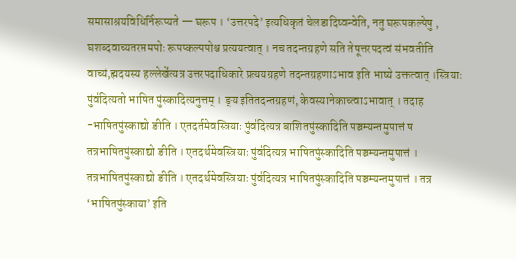समासाश्रयविधिर्निरूप्यते — घरूप । ‘उत्तरपदे’ इत्यधिकृतं चेलडादिष्वन्वेति, नतु घरूपकल्पेषु , घशब्दवाच्यतरप्तमपोः रूपप्कल्पपोश्च प्रत्ययत्वात् । नच तदन्तग्रहणे सति तेषूत्तरपदत्वं संभवतीति वाच्यं,ह्मदयस्य हल्लेखे॑त्यत्र उत्तरपदाधिकारे प्रत्ययग्रहणे तदन्तग्रहणाऽभाव इति भाष्ये उक्तत्वात् ।स्त्रियाः पुंव॑दित्यतो भाषित पुंस्कादित्यनुत्तम् । ङ्य इतितदन्तग्रहणं, केवस्यानेकाच्त्वाऽभावात् । तदाह -भाषितपुंस्काद्यो ङीति । एतदर्तमेवस्त्रियाः पुंव॑दित्यत्र बाशितपुंस्कादिति पञ्चम्यन्तमुपात्तं ष तत्रभाषितपुंस्काद्यो ङीति । एतदर्थमेवस्त्रियाः पुंव॑दित्यत्र भाषितपुंस्कादिति पञ्चम्यन्तमुपात्तं । तत्रभाषितपुंस्काद्यो ङीति । एतदर्थमेवस्त्रियाः पुंव॑दित्यत्र भाषितपुंस्कादिति पञ्चम्यन्तमुपात्तं । तत्र ‘भाषितपुंस्काया’ इति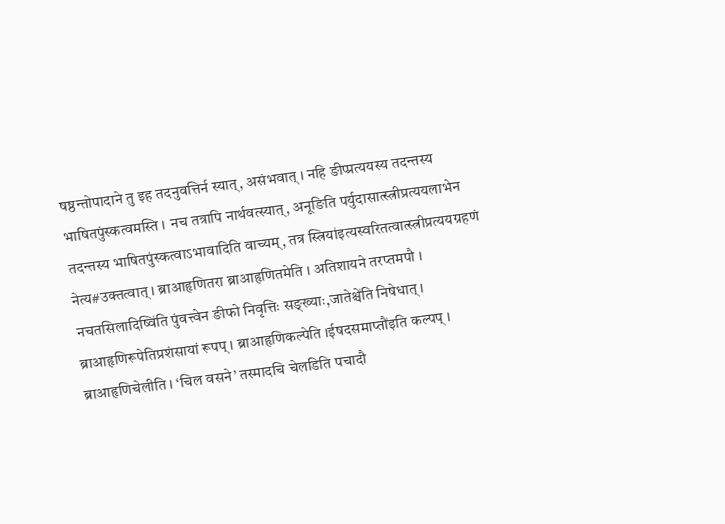षष्ठन्तोपादाने तु इह तदनुवत्तिर्न स्यात्, असंभवात् । नहि ङीप्प्रत्ययस्य तदन्तस्य भाषितपुंस्कत्वमस्ति । नच तत्रापि नार्थवत्स्यात्, अनूङिति पर्युदासात्स्त्रीप्रत्ययलाभेन तदन्तस्य भाषितपुंस्कत्वाऽभावादिति वाच्यम्, तत्र स्त्रिया॑इत्यस्वरितत्वात्स्त्रीप्रत्ययग्रहणं नेत्य#उक्तत्वात् । ब्राआहृणितरा ब्राआहृणितमेति । अतिशायने तरप्तमपौ । नचतसिलादिष्वि॑ति पुंवत्त्वेन ङीफो निवृत्तिः सङ्ख्याः,जातेश्चे॑ति निषेधात् । ब्राआहृणिरूपेतिप्रशंसायां रूपप् । ब्राआहृणिकल्पेति ।ईषदसमाप्तौ॑इति कल्पप् । ब्राआहृणिचेलीति । ‘चिल वसने’ तस्मादचि चेलडिति पचादौ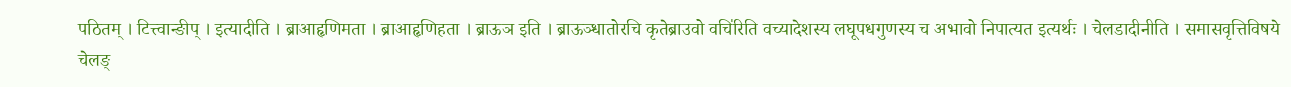पठितम् । टित्त्वान्ङीप् । इत्यादीति । ब्राआहृणिमता । ब्राआहृणिहता । ब्राऊञ इति । ब्राऊञ्धातोरचि कृतेब्राउवो वचि॑रिति वच्यादेशस्य लघूपधगुणस्य च अभावो निपात्यत इत्यर्थः । चेलडादीनीति । समासवृत्तिविषये चेलङ्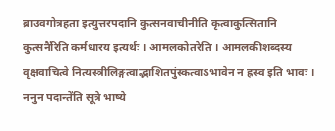ब्राउवगोत्रहता इत्युत्तरपदानि कुत्सनवाचीनीति कृत्वाकुत्सितानि कुत्सनै॑रिति कर्मधारय इत्यर्थः । आमलकोतरेति । आमलकीशब्दस्य वृक्षवाचित्वे नित्यस्त्रीलिङ्गत्वाद्भाशितपुंस्कत्वाऽभावेन न ह्रस्व इति भावः । ननुन पदान्ते॑ति सूत्रे भाष्ये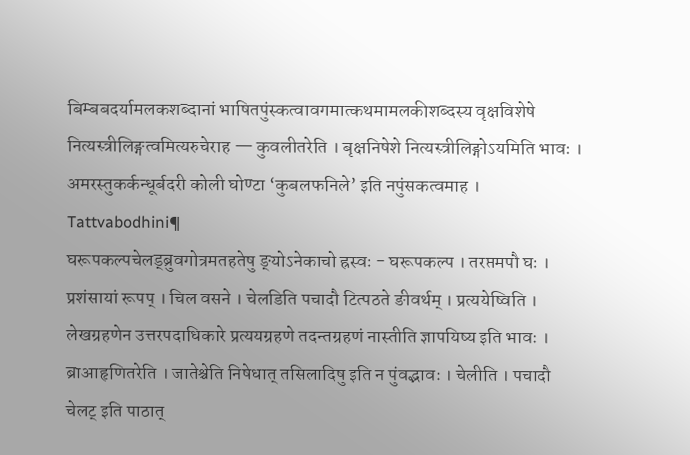बिम्बबदर्यामलकशब्दानां भाषितपुंस्कत्वावगमात्कथमामलकीशब्दस्य वृक्षविशेषे नित्यस्त्रीलिङ्गत्वमित्यरुचेराह — कुवलीतरेति । बृक्षनिषेशे नित्यस्त्रीलिङ्गोऽयमिति भावः । अमरस्तुकर्कन्धूर्बदरी कोली घोण्टा ‘कुबलफनिले’ इति नपुंसकत्वमाह ।
Tattvabodhini¶
घरूपकल्पचेलड्ब्रुवगोत्रमतहतेषु ङ्योऽनेकाचो ह्रस्वः - घरूपकल्प । तरप्तमपौ घः । प्रशंसायां रूपप् । चिल वसने । चेलडिति पचादौ टित्पठते ङीवर्थम् । प्रत्ययेष्विति । लेखग्रहणेन उत्तरपदाधिकारे प्रत्ययग्रहणे तदन्तग्रहणं नास्तीति ज्ञापयिष्य इति भावः । ब्राआहृणितरेति । जातेश्चेति निषेधात् तसिलादिषु इति न पुंवद्भावः । चेलीति । पचादौ चेलट् इति पाठात्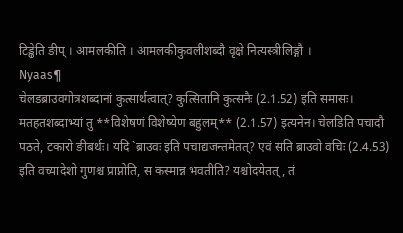टिड्ढेति ङीप् । आमलकीति । आमलकीकुवलीशब्दौ वृक्षे नित्यस्त्रीलिङ्गौ ।
Nyaas¶
चेलडब्राउवगोत्रशब्दानां कुत्सार्थत्वात्? कुत्सितानि कुत्सनैः (2.1.52) इति समासः। मतहतशब्दाभ्यां तु **विशेषणं विशेष्येण बहुलम्** (2.1.57) इत्यनेन। चेलडिति पचादौ पठते, टकारो ङीबर्थः। यदि `ब्राउवः इति पचाद्यजन्तमेतत्? एवं सति ब्राउवो वचिः (2.4.53) इति वच्यादेशो गुणश्च प्राप्नोति, स कस्मान्न भवतीति? यश्चोदयेतत्, तं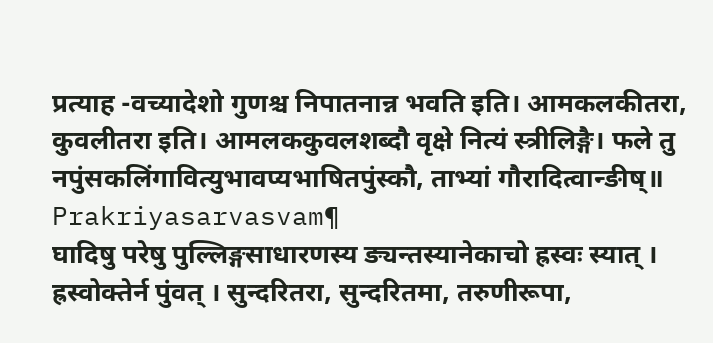प्रत्याह -वच्यादेशो गुणश्च निपातनान्न भवति इति। आमकलकीतरा, कुवलीतरा इति। आमलककुवलशब्दौ वृक्षे नित्यं स्त्रीलिङ्गै। फले तु नपुंसकलिंगावित्युभावप्यभाषितपुंस्कौ, ताभ्यां गौरादित्वान्ङीष्॥
Prakriyasarvasvam¶
घादिषु परेषु पुल्लिङ्गसाधारणस्य ङ्यन्तस्यानेकाचो ह्रस्वः स्यात् । ह्रस्वोक्तेर्न पुंवत् । सुन्दरितरा, सुन्दरितमा, तरुणीरूपा,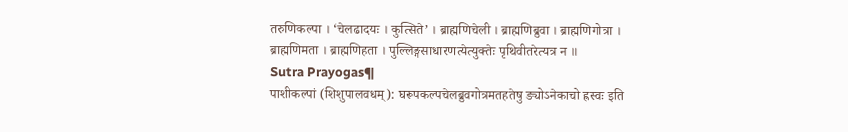तरुणिकल्पा । ‘चेलढादयः । कुत्सिते’ । ब्राह्मणिचेली । ब्राह्मणिब्रुवा । ब्राह्मणिगोत्रा । ब्राह्मणिमता । ब्राह्मणिहता । पुल्लिङ्गसाधारणत्येत्युक्तेः पृथिवीतरेत्यत्र न ॥
Sutra Prayogas¶
पाशीकल्पां (शिशुपालवधम्): घरूपकल्पचेलब्रुवगोत्रमतहतेषु ङ्योऽनेकाचो ह्रस्वः इति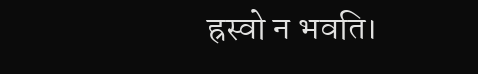ह्रस्वो न भवति।